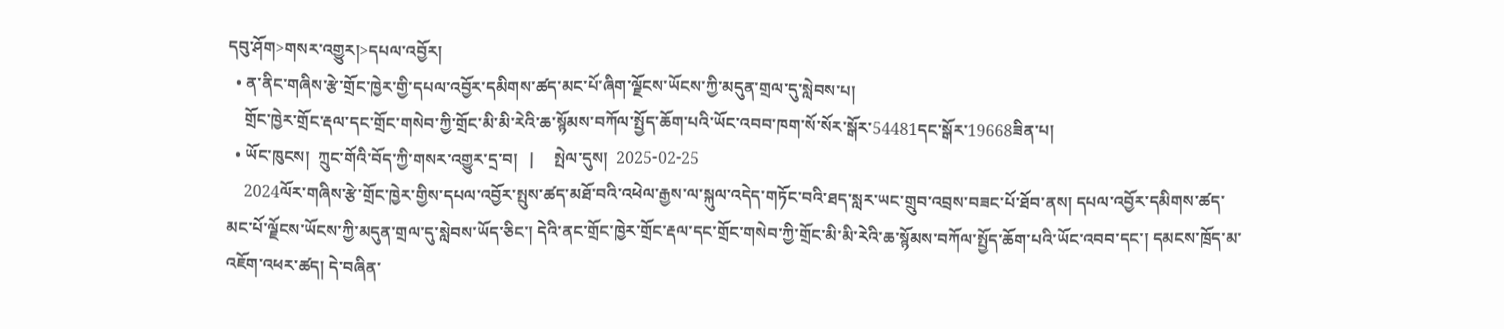དབུ་ཤོག>གསར་འགྱུར།>དཔལ་འབྱོར།
  • ན་ནིང་གཞིས་རྩེ་གྲོང་ཁྱེར་གྱི་དཔལ་འབྱོར་དམིགས་ཚད་མང་པོ་ཞིག་ལྗོངས་ཡོངས་ཀྱི་མདུན་གྲལ་དུ་སླེབས་པ།
    གྲོང་ཁྱེར་གྲོང་རྡལ་དང་གྲོང་གསེབ་ཀྱི་གྲོང་མི་མི་རེའི་ཆ་སྙོམས་བཀོལ་སྤྱོད་ཆོག་པའི་ཡོང་འབབ་ཁག་སོ་སོར་སྒོར་54481དང་སྒོར་19668ཟིན་པ།
  • ཡོང་ཁུངས།  ཀྲུང་གོའི་བོད་ཀྱི་གསར་འགྱུར་དྲ་བ།   |     སྤེལ་དུས།  2025-02-25
    2024ལོར་གཞིས་རྩེ་གྲོང་ཁྱེར་གྱིས་དཔལ་འབྱོར་སྤུས་ཚད་མཐོ་བའི་འཕེལ་རྒྱས་ལ་སྐུལ་འདེད་གཏོང་བའི་ཐད་སླར་ཡང་གྲུབ་འབྲས་བཟང་པོ་ཐོབ་ནས། དཔལ་འབྱོར་དམིགས་ཚད་མང་པོ་ལྗོངས་ཡོངས་ཀྱི་མདུན་གྲལ་དུ་སླེབས་ཡོད་ཅིང་། དེའི་ནང་གྲོང་ཁྱེར་གྲོང་རྡལ་དང་གྲོང་གསེབ་ཀྱི་གྲོང་མི་མི་རེའི་ཆ་སྙོམས་བཀོལ་སྤྱོད་ཆོག་པའི་ཡོང་འབབ་དང་། དམངས་ཁྲོད་མ་འཇོག་འཕར་ཚད། དེ་བཞིན་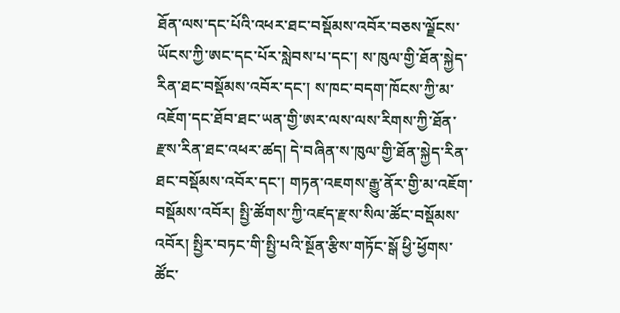ཐོན་ལས་དང་པོའི་འཕར་ཐང་བསྡོམས་འབོར་བཅས་ལྗོངས་ཡོངས་ཀྱི་ཨང་དང་པོར་སླེབས་པ་དང་། ས་ཁུལ་གྱི་ཐོན་སྐྱེད་རིན་ཐང་བསྡོམས་འབོར་དང་། ས་ཁང་བདག་ཁོངས་ཀྱི་མ་འཇོག་དང་ཐོབ་ཐང་ཡན་གྱི་ཨར་ལས་ལས་རིགས་ཀྱི་ཐོན་རྫས་རིན་ཐང་འཕར་ཚད། དེ་བཞིན་ས་ཁུལ་གྱི་ཐོན་སྐྱེད་རིན་ཐང་བསྡོམས་འབོར་དང་། གཏན་འཇགས་རྒྱུ་ནོར་གྱི་མ་འཇོག་བསྡོམས་འབོར། སྤྱི་ཚོགས་ཀྱི་འཛད་རྫས་སིལ་ཚོང་བསྡོམས་འབོར། སྤྱིར་བཏང་གི་སྤྱི་པའི་སྔོན་རྩིས་གཏོང་སྒོ ཕྱི་ཕྱོགས་ཚོང་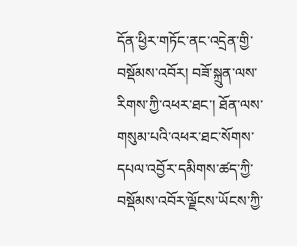དོན་ཕྱིར་གཏོང་ནང་འདྲེན་གྱི་བསྡོམས་འབོར། བཟོ་སྐྲུན་ལས་རིགས་ཀྱི་འཕར་ཐང་། ཐོན་ལས་གསུམ་པའི་འཕར་ཐང་སོགས་དཔལ་འབྱོར་དམིགས་ཚད་ཀྱི་བསྡོམས་འབོར་ལྗོངས་ཡོངས་ཀྱི་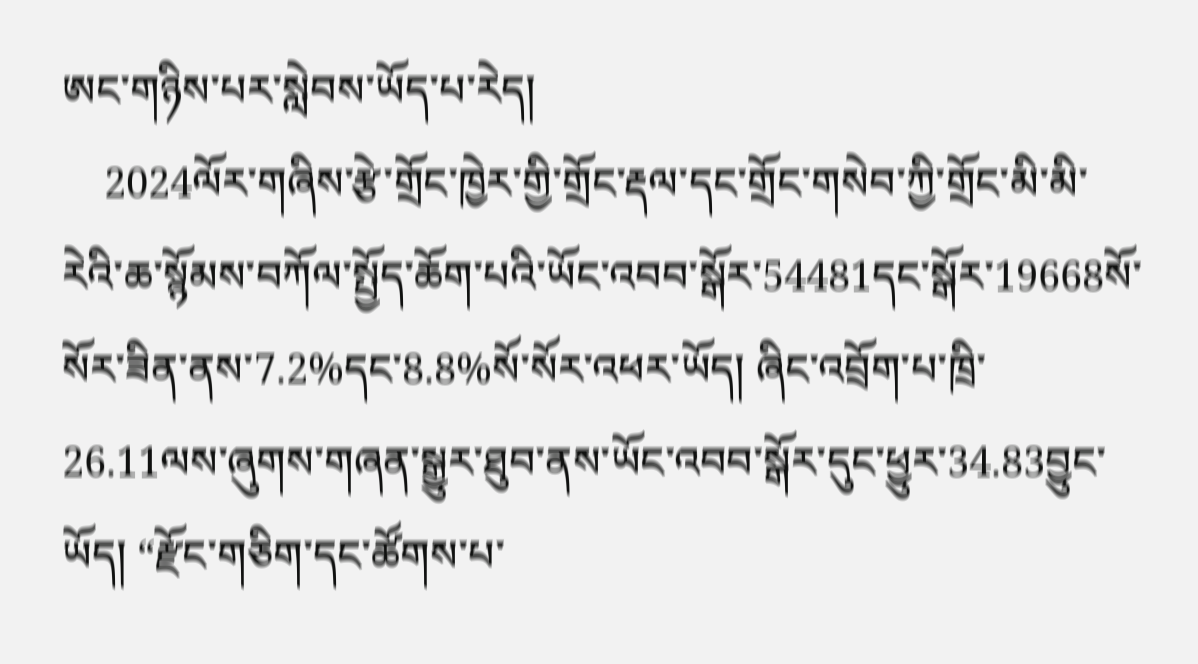ཨང་གཉིས་པར་སླེབས་ཡོད་པ་རེད།
    2024ལོར་གཞིས་རྩེ་གྲོང་ཁྱེར་གྱི་གྲོང་རྡལ་དང་གྲོང་གསེབ་ཀྱི་གྲོང་མི་མི་རེའི་ཆ་སྙོམས་བཀོལ་སྤྱོད་ཆོག་པའི་ཡོང་འབབ་སྒོར་54481དང་སྒོར་19668སོ་སོར་ཟིན་ནས་7.2%དང་8.8%སོ་སོར་འཕར་ཡོད། ཞིང་འབྲོག་པ་ཁྲི་26.11ལས་ཞུགས་གཞན་སྒྱུར་ཐུབ་ནས་ཡོང་འབབ་སྒོར་དུང་ཕྱུར་34.83བྱུང་ཡོད། “རྫོང་གཅིག་དང་ཚོགས་པ་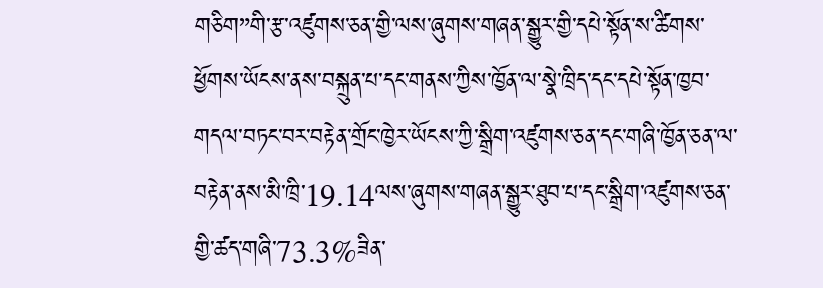གཅིག”གི་རྩ་འཛུགས་ཅན་གྱི་ལས་ཞུགས་གཞན་སྒྱུར་གྱི་དཔེ་སྟོན་ས་ཚིགས་ཕྱོགས་ཡོངས་ནས་བསྐྲུན་པ་དང་གནས་ཀྱིས་ཁྱོན་ལ་སྣེ་ཁྲིད་དང་དཔེ་སྟོན་ཁྱབ་གདལ་བཏང་བར་བརྟེན་གྲོང་ཁྱེར་ཡོངས་ཀྱི་སྒྲིག་འཛུགས་ཅན་དང་གཞི་ཁྱོན་ཅན་ལ་བརྟེན་ནས་མི་ཁྲི་19.14ལས་ཞུགས་གཞན་སྒྱུར་ཐུབ་པ་དང་སྒྲིག་འཛུགས་ཅན་གྱི་ཚད་གཞི་73.3%ཟིན་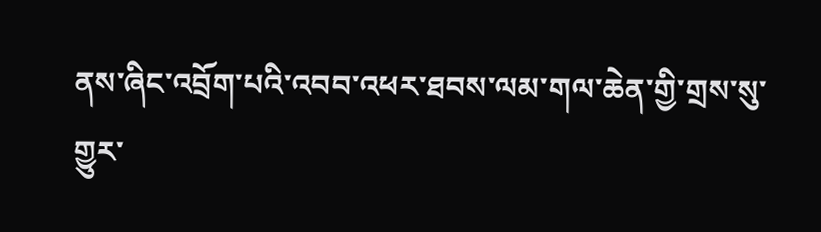ནས་ཞིང་འབྲོག་པའི་འབབ་འཕར་ཐབས་ལམ་གལ་ཆེན་གྱི་གྲས་སུ་གྱུར་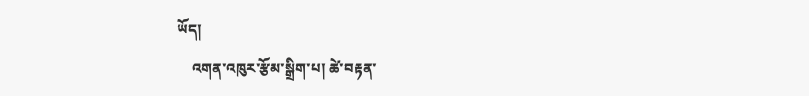ཡོད།
    འགན་འཁུར་རྩོམ་སྒྲིག་པ། ཚེ་བརྟན་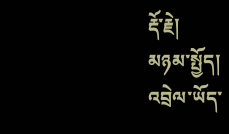རྡོ་རྗེ།
མཉམ་སྤྱོད།
འབྲེལ་ཡོད་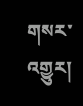གསར་འགྱུར།